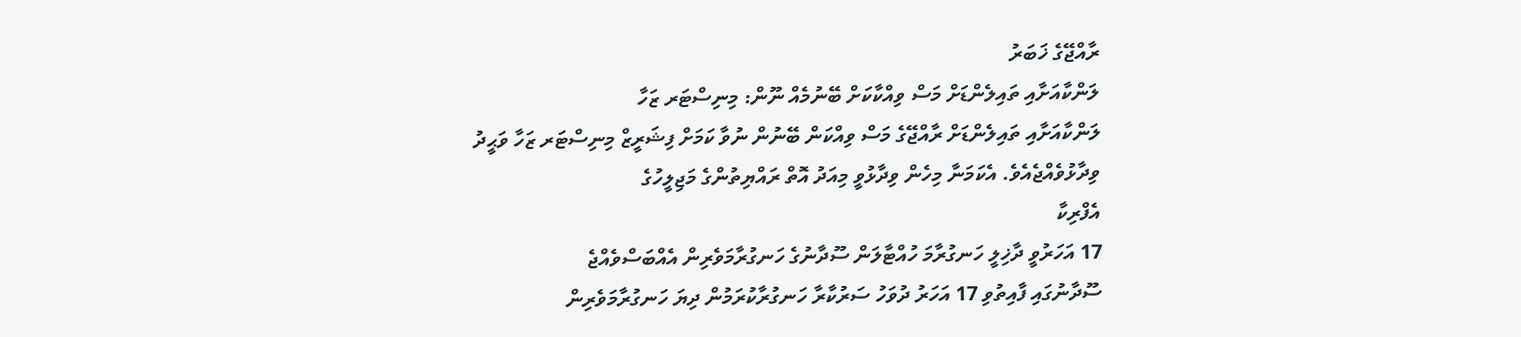ރާއްޖޭގެ ޚަބަރު
ލަންކާއަށާއި ތައިލެންޑަށް މަސް ވިއްކާކަށް ބޭނުމެއް ނޫން: މިނިސްޓަރ ޒަހާ
ލަންކާއަށާއި ތައިލެންޑަށް ރާއްޖޭގެ މަސް ވިއްކަން ބޭނުން ނުވާ ކަމަށް ފިޝަރީޒް މިނިސްޓަރ ޒަހާ ވަޙީދު ވިދާޅުވެއްޖެއެވެ. އެކަމަނާ މިހެން ވިދާޅުވީ މިއަދު އޮތް ރައްޔިތުންގެ މަޖިލީހުގެ
އެފްރިކާ
17 އަހަރުވީ ދާޚިލީ ހަނގުރާމަ ހުއްޓާލަން ސޫދާނުގެ ހަނގުރާމަވެރިން އެއްބަސްވެއްޖެ
ސޫދާނުގައި ފާއިތުވި 17 އަހަރު ދުވަހު ސަރުކާރާ ހަނގުރާކުރަމުން ދިޔަ ހަނގުރާމަވެރިން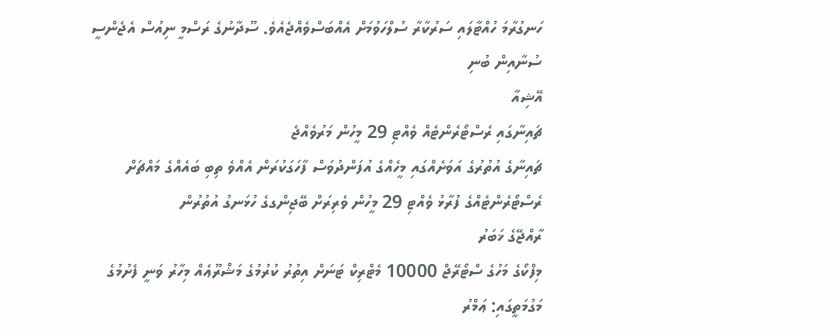ހަނގުރާމަ ހުއްޓާލައި ސަރުކާރާ ސުލްހަވުމަށް އެއްބަސްވެއްޖެއެވެ. ސޫދާނުގެ ރަސްމީ ނިއުސް އެޖެންސީ ސުނާއިން ބުނި
އޭޝިއާ
ޗައިނާގައި ރެސްޓޯރެންޓެއް ވެއްޓި 29 މީހުން މަރުވެއްޖެ
ޗައިނާގެ އުތުރުގެ އަވަށެއްގައި މީހެއްގެ އުފަންދުވަސް ފާހަގަކުރަން އެއްވެ ތިބި ބައެއްގެ މައްޗަށް ރެސްޓޯރެންޓެއްގެ ފުރާޅު ވެއްޓި 29 މީހުން ވެރިރަށް ބޭޖިންގގެ ހުޅަނގު އުތުރުން
ރާއްޖޭގެ ޚަބަރު
މިފްކޯގެ މަހުގެ ސްޓޯރޭޖް 10000 މެޓްރިކް ޓަނަށް އިތުރު ކުރުމުގެ މަޝްރޫޢެއް މިހާރު ވަނީ ފެށުމުގެ މަގުމަތީގައި: ޢަމްރު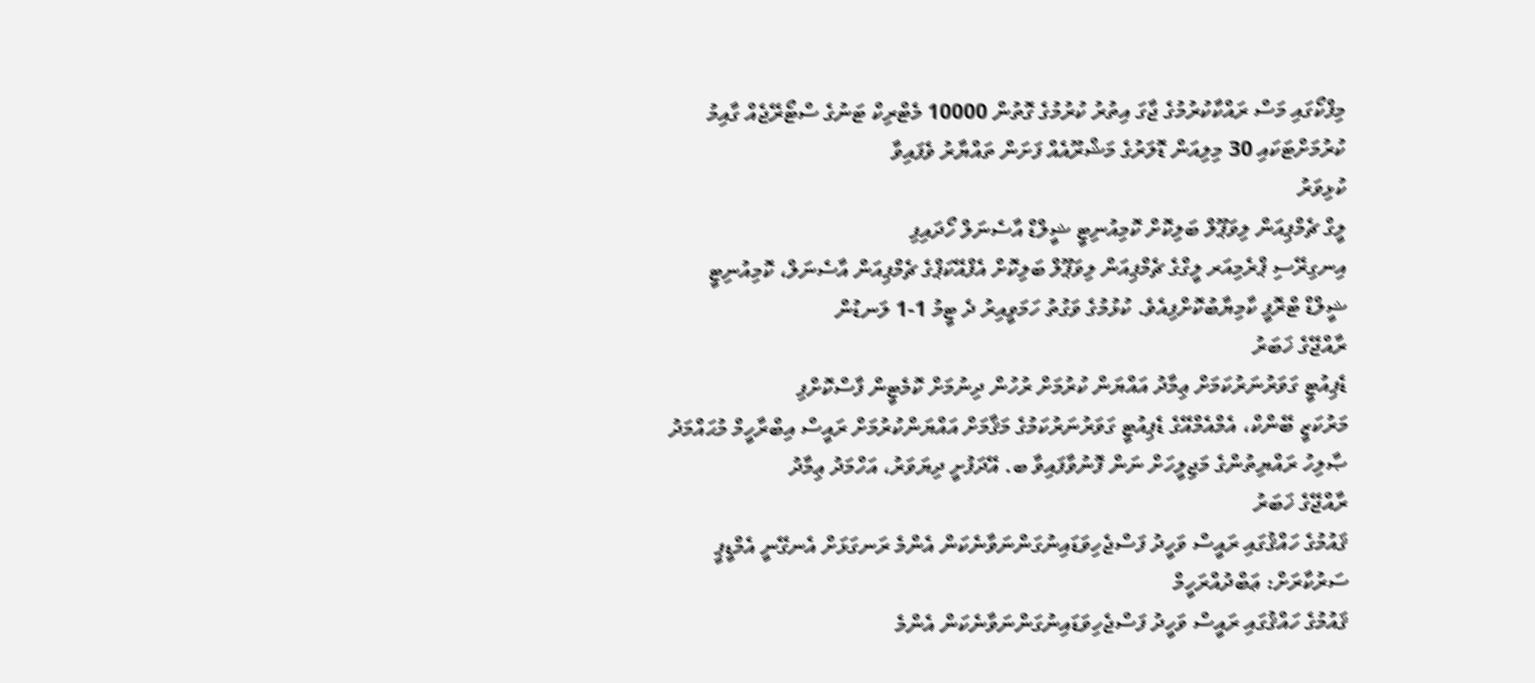މިފްކޯގައި މަސް ރައްކާކުރުމުގެ ޖާގަ އިތުރު ކުރުމުގެ ގޮތުން 10000 މެޓްރިކް ޓަނުގެ ސްޓޯރޭޖެއް ގާއިމު ކުރުމަށްޓަކައި 30 މިލިއަން ޑޮލަރުގެ މަޝްރޫއެއް ފަށަން ތައްޔާރު ވެފައިވާ
ކުޅިވަރު
ލީގް ޗެމްޕިއަން ލިވަޕޫލް ބަލިކޮށް ކޮމިއުނިޓީ ޝީލްޑް އާސެނަލް ހޯދައިފި
އިނގިރޭސި ޕްރެމިއަރ ލީގްގެ ޗެމްޕިއަން ލިވަޕޫލް ބަލިކޮށް އެފްއޭކަޕްގެ ޗެމްޕިއަން އާސެނަލް، ކޮމިއުނިޓީ ޝީލްޑް ޓްރޮފީ ކާމިޔާބުކޮށްފިއެވެ. ކުޅުމުގެ ވަގުތު ހަމަވީއިރު ދެ ޓީމު 1-1 ލަނޑުން
ރާއްޖޭގެ ޚަބަރު
ޑެޕިއުޓީ ގަވަރުނަރުކަމަށް ޢިމާދު އައްޔަން ކުރުމަށް ރުހުން ދިނުމަށް ކޮމެޓީން ފާސްކޮށްފި
މަރުކަޒީ ބޭންކް، އެމްއެމްއޭގެ ޑެޕިއުޓީ ގަވަރުނަރުކަމުގެ މަޤާމަށް އައްޔަންކުރުމަށް ރައީސް އިބްރާހީމް މުޙައްމަދު ޞާލިހު ރައްޔިތުންގެ މަޖިލީހަށް ނަން ފޮނުވާފައިވާ ބ. އޭދަފުށީ ދިޔަވަރު، އަހްމަދު ޢިމާދު
ރާއްޖޭގެ ޚަބަރު
ޤައުމުގެ ހައްޤުގައި ރައީސް ވަހީދު ފަސްޖެހިވަޑައިނުގަންނަވާނެކަން އެންމެ ރަނގަޅަށް އެނގޭނީ އެމްޑީޕީ ސަރުކާރަށް: ޢަބްދުއްރަހީމް
ޤައުމުގެ ހައްޤުގައި ރައީސް ވަހީދު ފަސްޖެހިވަޑައިނުގަންނަވާނެކަން އެންމެ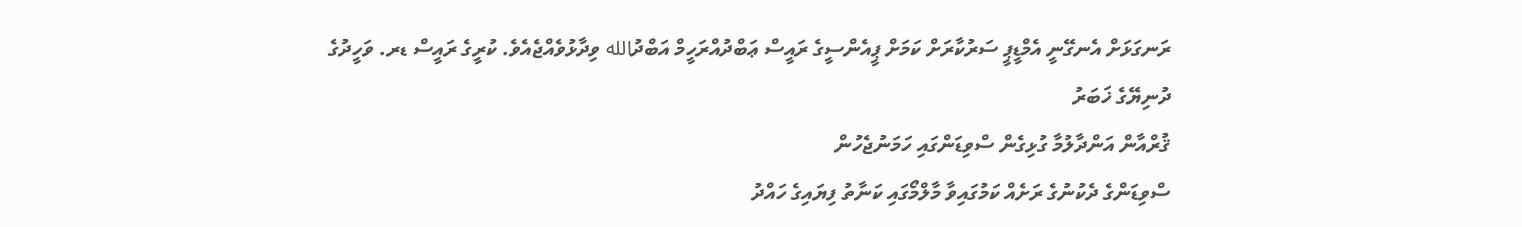ރަނގަޅަށް އެނގޭނީ އެމްޑީޕީ ސަރުކާރަށް ކަމަށް ޕީއެންސީގެ ރައީސް ޢަބްދުއްރަހީމް އަބްދުالله ވިދާޅުވެއްޖެއެވެ. ކުރީގެ ރައީސް ޑރ. ވަހީދުގެ
ދުނިޔޭގެ ޚަބަރު
ޤުރްއާން އަންދާލުމާ ގުޅިގެން ސްވިޑަންގައި ހަމަނުޖެހުން
ސްވިޑަންގެ ދެކުނުގެ ރަށެއް ކަމުގައިވާ މާލްމޯގައި ކަނާތު ފިޔައިގެ ހައްދު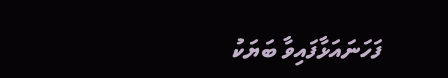ފަހަނައަޅާފައިވާ ބަޔަކު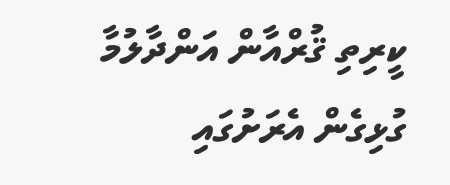ކީރިތި ޤުރްއާން އަންދާލުމާ ގުޅިގެން އެރަށުގައި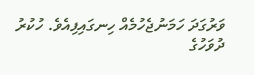ވަރުގަދަ ހަމަނުޖެހުމެއް ހިނގައިފިއެވެ. ހުކުރު ދުވަހުގެ